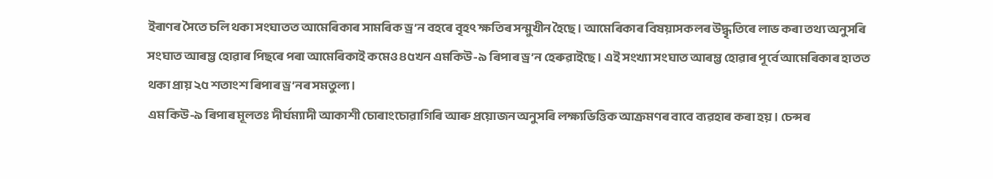ইৰাণৰ সৈতে চলি থকা সংঘাতত আমেৰিকাৰ সামৰিক ড্ৰ’ন বহৰে বৃহৎ ক্ষতিৰ সন্মুখীন হৈছে। আমেৰিকাৰ বিষয়াসকলৰ উদ্ধৃতিৰে লাভ কৰা তথ্য অনুসৰি সংঘাত আৰম্ভ হোৱাৰ পিছৰে পৰা আমেৰিকাই কমেও ৪৫খন এমকিউ-৯ ৰিপাৰ ড্ৰ’ন হেৰুৱাইছে। এই সংখ্যা সংঘাত আৰম্ভ হোৱাৰ পূৰ্বে আমেৰিকাৰ হাতত থকা প্ৰায় ২৫ শতাংশ ৰিপাৰ ড্ৰ’নৰ সমতুল্য।
এম কিউ-৯ ৰিপাৰ মূলতঃ দীৰ্ঘম্যাদী আকাশী চোৰাংচোৱাগিৰি আৰু প্ৰয়োজন অনুসৰি লক্ষ্যভিত্তিক আক্ৰমণৰ বাবে ব্যৱহাৰ কৰা হয়। চেন্সৰ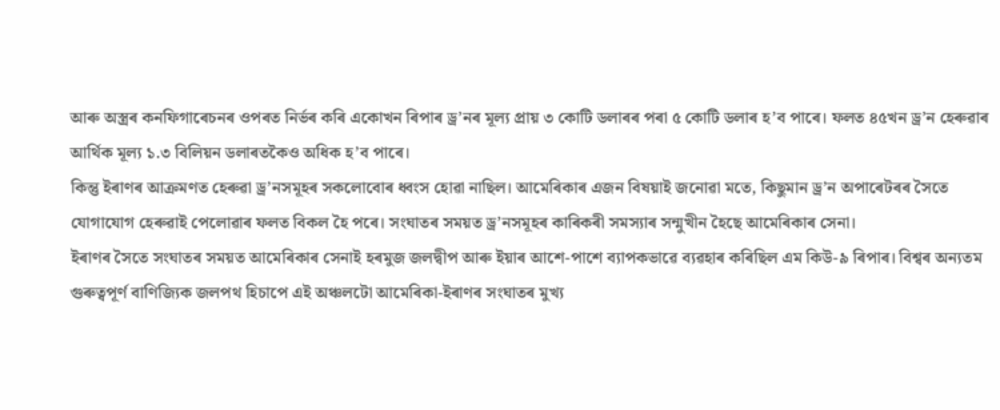আৰু অস্ত্ৰৰ কনফিগাৰেচনৰ ওপৰত নিৰ্ভৰ কৰি একোখন ৰিপাৰ ড্ৰ’নৰ মূল্য প্ৰায় ৩ কোটি ডলাৰৰ পৰা ৫ কোটি ডলাৰ হ’ব পাৰে। ফলত ৪৫খন ড্ৰ’ন হেৰুৱাৰ আৰ্থিক মূল্য ১.৩ বিলিয়ন ডলাৰতকৈও অধিক হ’ব পাৰে।
কিন্তু ইৰাণৰ আক্ৰমণত হেৰুৱা ড্ৰ’নসমূহৰ সকলোবোৰ ধ্বংস হোৱা নাছিল। আমেৰিকাৰ এজন বিষয়াই জনোৱা মতে, কিছুমান ড্ৰ’ন অপাৰেটৰৰ সৈতে যোগাযোগ হেৰুৱাই পেলোৱাৰ ফলত বিকল হৈ পৰে। সংঘাতৰ সময়ত ড্ৰ’নসমূহৰ কাৰিকৰী সমস্যাৰ সন্মুখীন হৈছে আমেৰিকাৰ সেনা।
ইৰাণৰ সৈতে সংঘাতৰ সময়ত আমেৰিকাৰ সেনাই হৰমুজ জলদ্বীপ আৰু ইয়াৰ আশে-পাশে ব্যাপকভাৱে ব্যৱহাৰ কৰিছিল এম কিউ-৯ ৰিপাৰ। বিশ্বৰ অন্যতম গুৰুত্বপূৰ্ণ বাণিজ্যিক জলপথ হিচাপে এই অঞ্চলটো আমেৰিকা-ইৰাণৰ সংঘাতৰ মুখ্য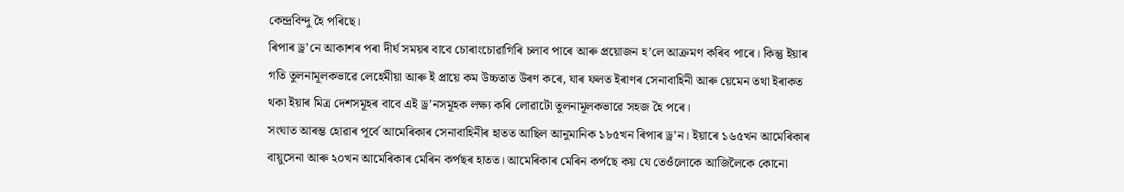কেন্দ্ৰবিন্দু হৈ পৰিছে।
ৰিপাৰ ড্ৰ’নে আকাশৰ পৰা দীৰ্ঘ সময়ৰ বাবে চোৰাংচোৱাগিৰি চলাব পাৰে আৰু প্ৰয়োজন হ’লে আক্ৰমণ কৰিব পাৰে। কিন্তু ইয়াৰ গতি তুলনামূলকভাৱে লেহেমীয়া আৰু ই প্ৰায়ে কম উচ্চতাত উৰণ কৰে, যাৰ ফলত ইৰাণৰ সেনাবাহিনী আৰু য়েমেন তথা ইৰাকত থকা ইয়াৰ মিত্ৰ দেশসমূহৰ বাবে এই ড্ৰ’নসমূহক লক্ষ্য কৰি লোৱাটো তুলনামূলকভাৱে সহজ হৈ পৰে।
সংঘাত আৰম্ভ হোৱাৰ পূৰ্বে আমেৰিকাৰ সেনাবাহিনীৰ হাতত আছিল আনুমানিক ১৮৫খন ৰিপাৰ ড্ৰ’ন। ইয়াৰে ১৬৫খন আমেৰিকাৰ বায়ুসেনা আৰু ২০খন আমেৰিকাৰ মেৰিন কৰ্পছৰ হাতত। আমেৰিকাৰ মেৰিন কৰ্পছে কয় যে তেওঁলোকে আজিলৈকে কোনো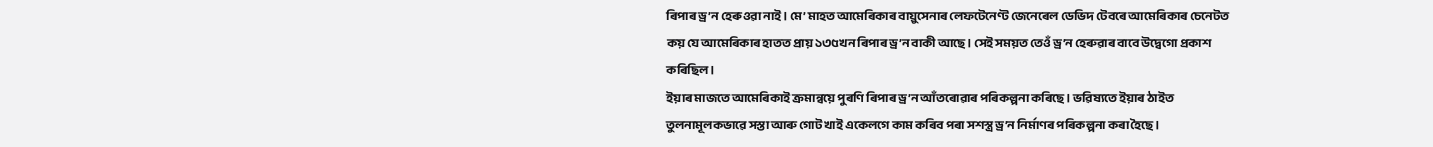ৰিপাৰ ড্ৰ’ন হেৰুওৱা নাই। মে’ মাহত আমেৰিকাৰ বায়ুসেনাৰ লেফটেনেণ্ট জেনেৰেল ডেভিদ টেবৰে আমেৰিকাৰ চেনেটত কয় যে আমেৰিকাৰ হাতত প্ৰায় ১৩৫খন ৰিপাৰ ড্ৰ’ন বাকী আছে। সেই সময়ত তেওঁ ড্ৰ’ন হেৰুৱাৰ বাবে উদ্বেগো প্ৰকাশ কৰিছিল।
ইয়াৰ মাজতে আমেৰিকাই ক্ৰমান্বয়ে পুৰণি ৰিপাৰ ড্ৰ’ন আঁতৰোৱাৰ পৰিকল্পনা কৰিছে। ভৱিষ্যতে ইয়াৰ ঠাইত তুলনামূলকভাৱে সস্তা আৰু গোট খাই একেলগে কাম কৰিব পৰা সশস্ত্ৰ ড্ৰ’ন নিৰ্মাণৰ পৰিকল্পনা কৰা হৈছে।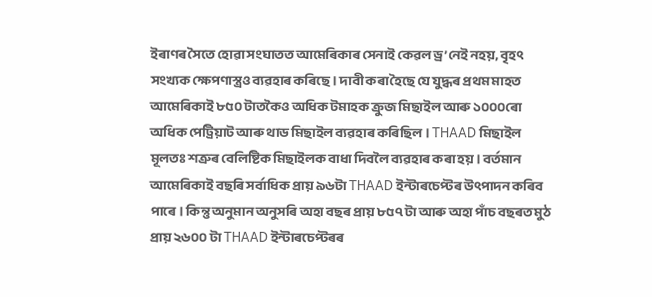ইৰাণৰ সৈতে হোৱা সংঘাতত আমেৰিকাৰ সেনাই কেৱল ড্ৰ’নেই নহয়, বৃহৎ সংখ্যক ক্ষেপণাস্ত্ৰও ব্যৱহাৰ কৰিছে। দাবী কৰা হৈছে যে যুদ্ধৰ প্ৰথম মাহত আমেৰিকাই ৮৫০ টাতকৈও অধিক টমাহক ক্ৰুজ মিছাইল আৰু ১০০০ৰো অধিক পেট্ৰিয়াট আৰু থাড মিছাইল ব্যৱহাৰ কৰিছিল। THAAD মিছাইল মূলতঃ শত্ৰুৰ বেলিষ্টিক মিছাইলক বাধা দিবলৈ ব্যৱহাৰ কৰা হয়। বৰ্তমান আমেৰিকাই বছৰি সৰ্বাধিক প্ৰায় ৯৬টা THAAD ইন্টাৰচেপ্টৰ উৎপাদন কৰিব পাৰে। কিন্তু অনুমান অনুসৰি অহা বছৰ প্ৰায় ৮৫৭ টা আৰু অহা পাঁচ বছৰত মুঠ প্ৰায় ২৬০০ টা THAAD ইন্টাৰচেপ্টৰৰ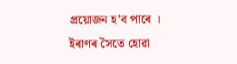প্ৰয়োজন হ’ব পাৰে ।
ইৰাণৰ সৈতে হোৱা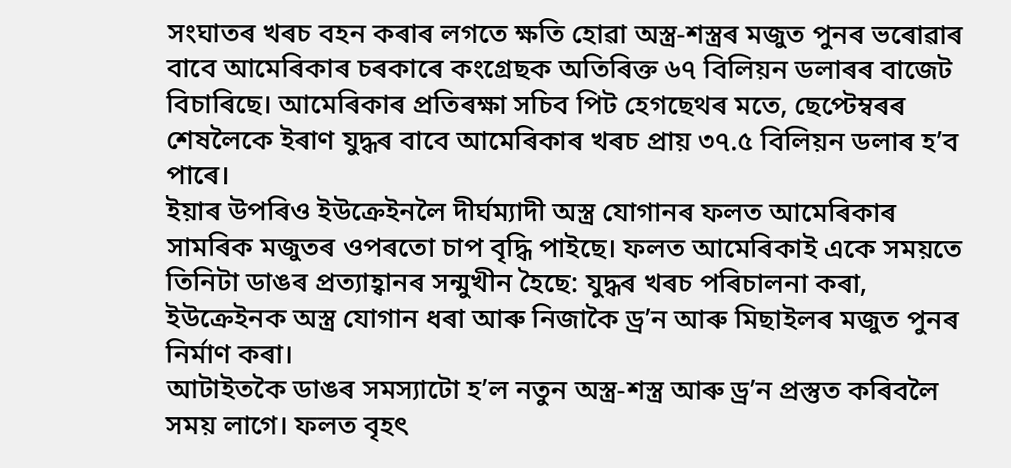সংঘাতৰ খৰচ বহন কৰাৰ লগতে ক্ষতি হোৱা অস্ত্ৰ-শস্ত্ৰৰ মজুত পুনৰ ভৰোৱাৰ বাবে আমেৰিকাৰ চৰকাৰে কংগ্ৰেছক অতিৰিক্ত ৬৭ বিলিয়ন ডলাৰৰ বাজেট বিচাৰিছে। আমেৰিকাৰ প্ৰতিৰক্ষা সচিব পিট হেগছেথৰ মতে, ছেপ্টেম্বৰৰ শেষলৈকে ইৰাণ যুদ্ধৰ বাবে আমেৰিকাৰ খৰচ প্ৰায় ৩৭.৫ বিলিয়ন ডলাৰ হ’ব পাৰে।
ইয়াৰ উপৰিও ইউক্ৰেইনলৈ দীৰ্ঘম্যাদী অস্ত্ৰ যোগানৰ ফলত আমেৰিকাৰ সামৰিক মজুতৰ ওপৰতো চাপ বৃদ্ধি পাইছে। ফলত আমেৰিকাই একে সময়তে তিনিটা ডাঙৰ প্ৰত্যাহ্বানৰ সন্মুখীন হৈছে: যুদ্ধৰ খৰচ পৰিচালনা কৰা, ইউক্ৰেইনক অস্ত্ৰ যোগান ধৰা আৰু নিজাকৈ ড্ৰ’ন আৰু মিছাইলৰ মজুত পুনৰ নিৰ্মাণ কৰা।
আটাইতকৈ ডাঙৰ সমস্যাটো হ’ল নতুন অস্ত্ৰ-শস্ত্ৰ আৰু ড্ৰ’ন প্ৰস্তুত কৰিবলৈ সময় লাগে। ফলত বৃহৎ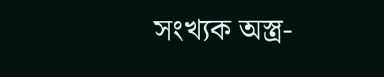সংখ্যক অস্ত্ৰ-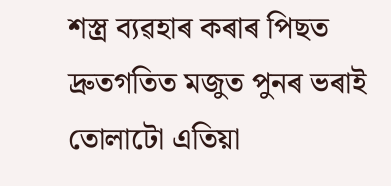শস্ত্ৰ ব্যৱহাৰ কৰাৰ পিছত দ্ৰুতগতিত মজুত পুনৰ ভৰাই তোলাটো এতিয়া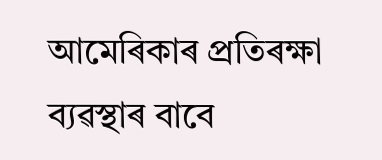আমেৰিকাৰ প্ৰতিৰক্ষা ব্যৱস্থাৰ বাবে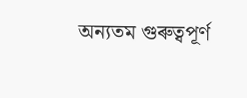অন্যতম গুৰুত্বপূৰ্ণ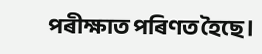পৰীক্ষাত পৰিণত হৈছে।